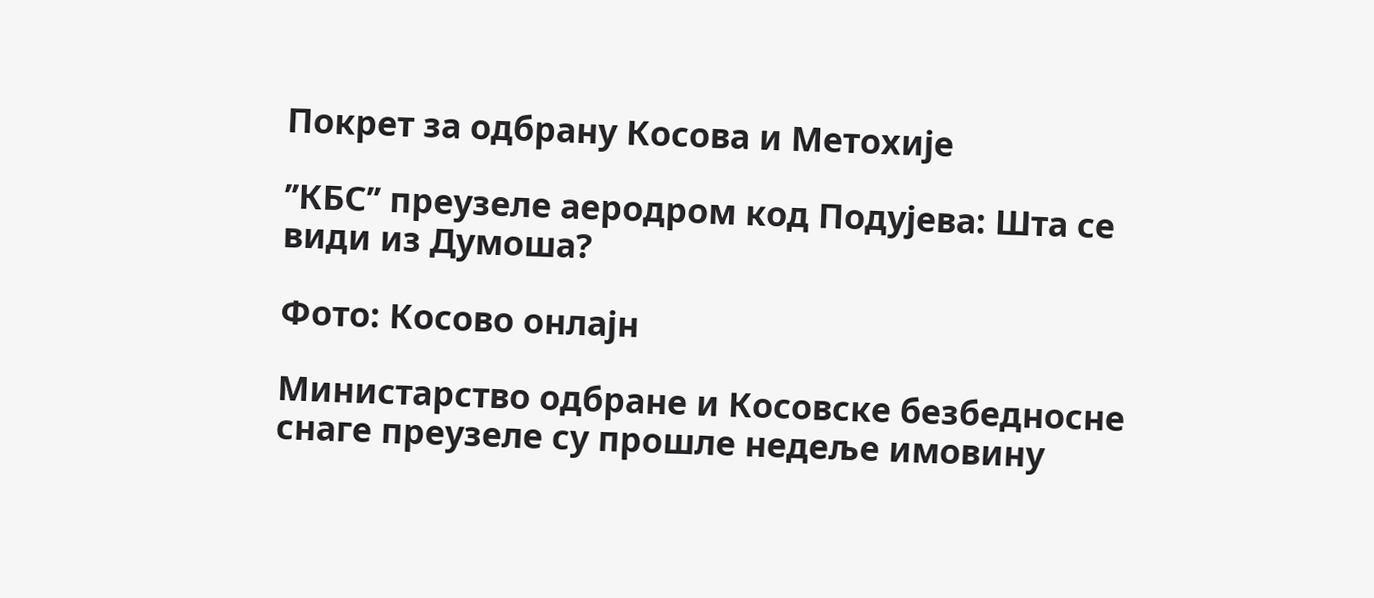Покрет за одбрану Косова и Метохије

’’КБС’’ преузеле аеродром код Подујева: Шта се види из Думоша?

Фото: Косово онлајн

Министарство одбране и Косовске безбедносне снаге преузеле су прошле недеље имовину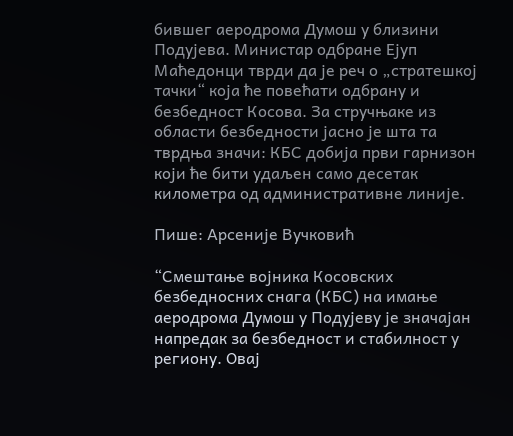бившег аеродрома Думош у близини Подујева. Министар одбране Ејуп Маћедонци тврди да је реч о „стратешкој тачки“ која ће повећати одбрану и безбедност Косова. За стручњаке из области безбедности јасно је шта та тврдња значи: КБС добија први гарнизон који ће бити удаљен само десетак километра од административне линије.

Пише: Арсеније Вучковић

“Смештање војника Косовских безбедносних снага (КБС) на имање аеродрома Думош у Подујеву је значајан напредак за безбедност и стабилност у региону. Овај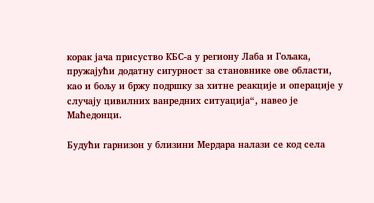корак јача присуство КБС-а у региону Лаба и Гољака, пружајући додатну сигурност за становнике ове области, као и бољу и бржу подршку за хитне реакције и операције у случају цивилних ванредних ситуација“, навео је Маћедонци.

Будући гарнизон у близини Мердара налази се код села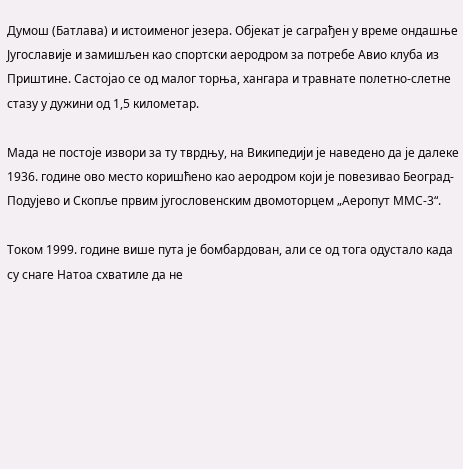Думош (Батлава) и истоименог језера. Објекат је саграђен у време ондашње Југославије и замишљен као спортски аеродром за потребе Авио клуба из Приштине. Састојао се од малог торња, хангара и травнате полетно-слетне стазу у дужини од 1,5 километар.

Мада не постоје извори за ту тврдњу, на Википедији је наведено да је далеке 1936. године ово место коришћено као аеродром који је повезивао Београд-Подујево и Скопље првим југословенским двомоторцем „Аеропут ММС-3“.

Током 1999. године више пута је бомбардован, али се од тога одустало када су снаге Натоа схватиле да не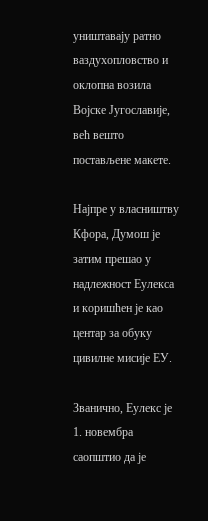уништавају ратно ваздухопловство и оклопна возила Војске Југославије, већ вешто постављене макете.

Најпре у власништву Кфора, Думош је затим прешао у надлежност Еулекса и коришћен је као центар за обуку цивилне мисије ЕУ.

Званично, Еулекс је 1. новембра саопштио да је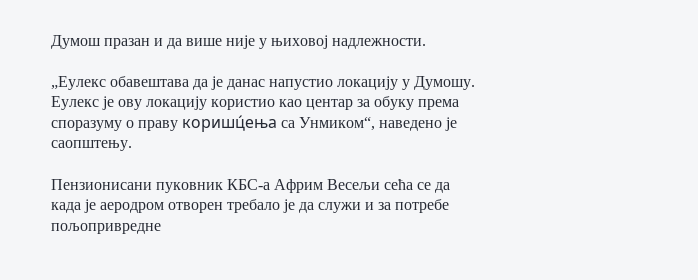Думош празан и да више није у њиховој надлежности.

„Еулекс обавештава да је данас напустио локацију у Думошу. Еулекс је ову локацију користио као центар за обуку према споразуму о праву коришц́ења са Унмиком“, наведено је саопштењу.

Пензионисани пуковник КБС-а Африм Весељи сећа се да када је аеродром отворен требало је да служи и за потребе пољопривредне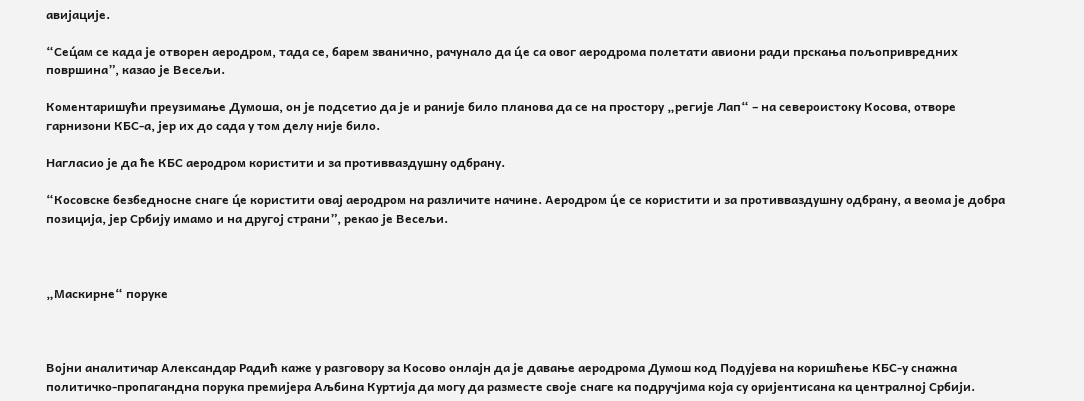авијације.

“Сец́ам се када је отворен аеродром, тада се, барем званично, рачунало да ц́е са овог аеродрома полетати авиони ради прскања пољопривредних површина”, казао је Весељи.

Коментаришући преузимање Думоша, он је подсетио да је и раније било планова да се на простору „регије Лап“ – на североистоку Косова, отворе гарнизони КБС-а, јер их до сада у том делу није било.

Нагласио је да ће КБС аеродром користити и за противваздушну одбрану.

“Косовске безбедносне снаге ц́е користити овај аеродром на различите начине. Аеродром ц́е се користити и за противваздушну одбрану, а веома је добра позиција, јер Србију имамо и на другој страни”, рекао је Весељи.



„Маскирне“ поруке



Војни аналитичар Александар Радић каже у разговору за Косово онлајн да је давање аеродрома Думош код Подујева на коришћење КБС-у снажна политичко-пропагандна порука премијера Аљбина Куртија да могу да разместе своје снаге ка подручјима која су оријентисана ка централној Србији.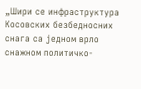„Шири се инфраструктура Косовских безбедносних снага са једном врло снажном политичко-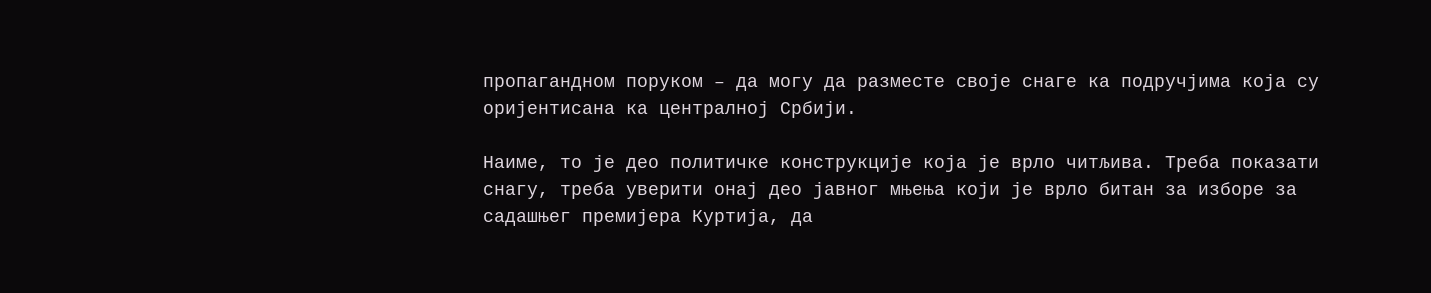пропагандном поруком – да могу да разместе своје снаге ка подручјима која су оријентисана ка централној Србији.

Наиме, то је део политичке конструкције која је врло читљива. Треба показати снагу, треба уверити онај део јавног мњења који је врло битан за изборе за садашњег премијера Куртија, да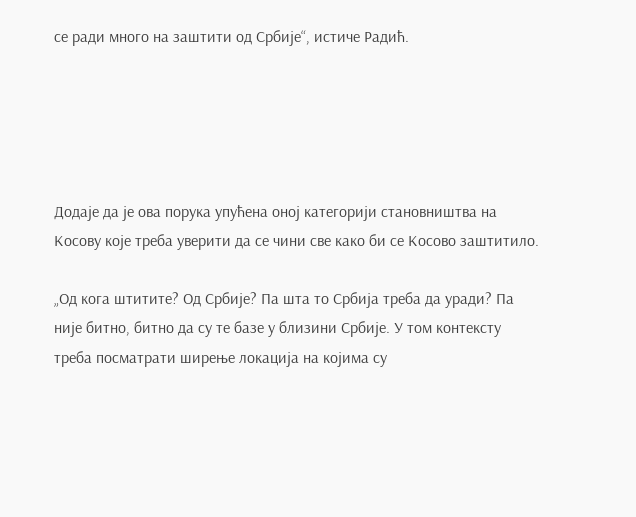се ради много на заштити од Србије“, истиче Радић.





Додаје да је ова порука упућена оној категорији становништва на Косову које треба уверити да се чини све како би се Косово заштитило.

„Од кога штитите? Од Србије? Па шта то Србија треба да уради? Па није битно, битно да су те базе у близини Србије. У том контексту треба посматрати ширење локација на којима су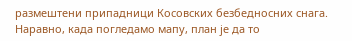размештени припадници Косовских безбедносних снага. Наравно, када погледамо мапу, план је да то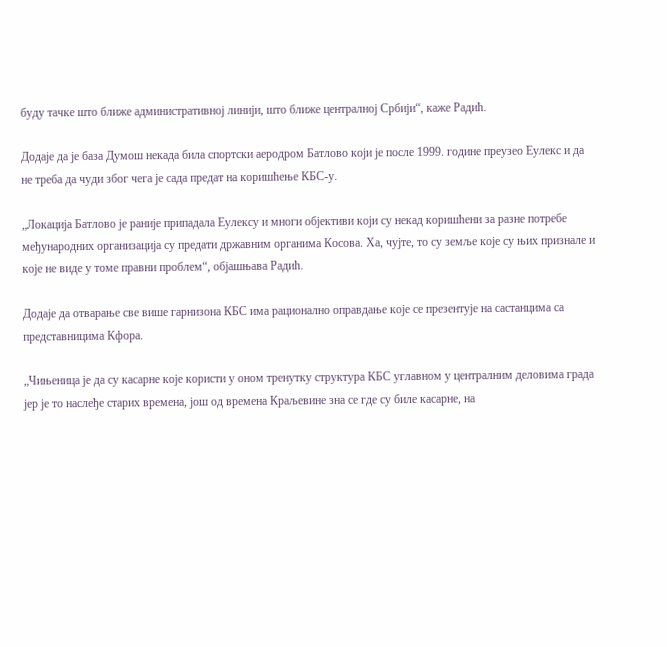буду тачке што ближе административној линији, што ближе централној Србији“, каже Радић.

Додаје да је база Думош некада била спортски аеродром Батлово који је после 1999. године преузео Еулекс и да не треба да чуди због чега је сада предат на коришћење КБС-у.

„Локација Батлово је раније припадала Еулексу и многи објективи који су некад коришћени за разне потребе међународних организација су предати државним органима Косова. Ха, чујте, то су земље које су њих признале и које не виде у томе правни проблем“, објашњава Радић.

Додаје да отварање све више гарнизона КБС има рационално оправдање које се презентује на састанцима са представницима Кфора.

„Чињеница је да су касарне које користи у оном тренутку структура КБС углавном у централним деловима града јер је то наслеђе старих времена, још од времена Краљевине зна се где су биле касарне, на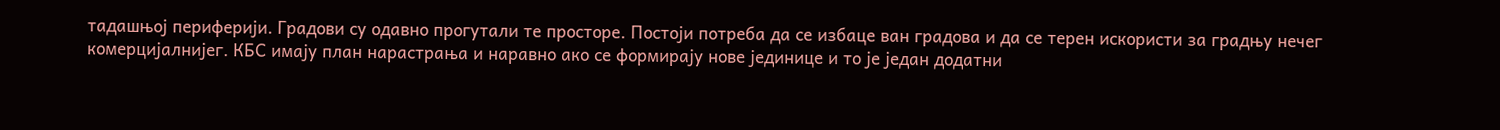тадашњој периферији. Градови су одавно прогутали те просторе. Постоји потреба да се избаце ван градова и да се терен искористи за градњу нечег комерцијалнијег. КБС имају план нарастрања и наравно ако се формирају нове јединице и то је један додатни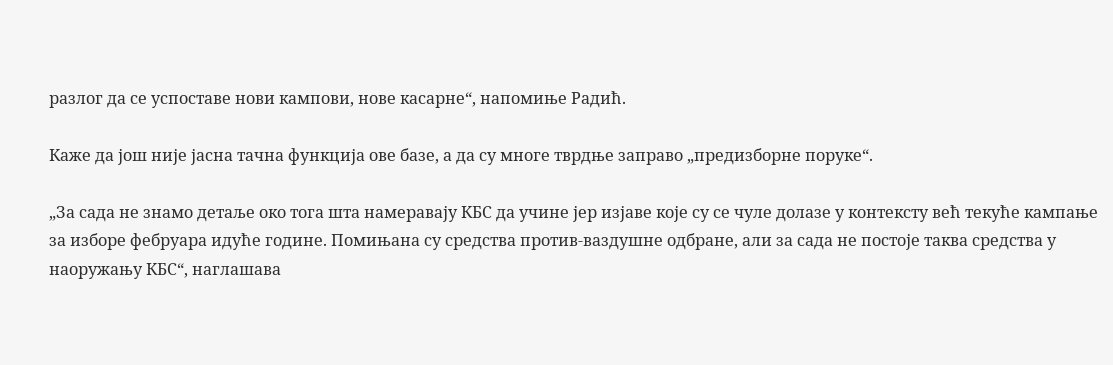разлог да се успоставе нови кампови, нове касарне“, напомиње Радић.

Каже да још није јасна тачна функција ове базе, а да су многе тврдње заправо „предизборне поруке“.

„За сада не знамо детаље око тога шта намеравају КБС да учине јер изјаве које су се чуле долазе у контексту већ текуће кампање за изборе фебруара идуће године. Помињана су средства против-ваздушне одбране, али за сада не постоје таква средства у наоружању КБС“, наглашава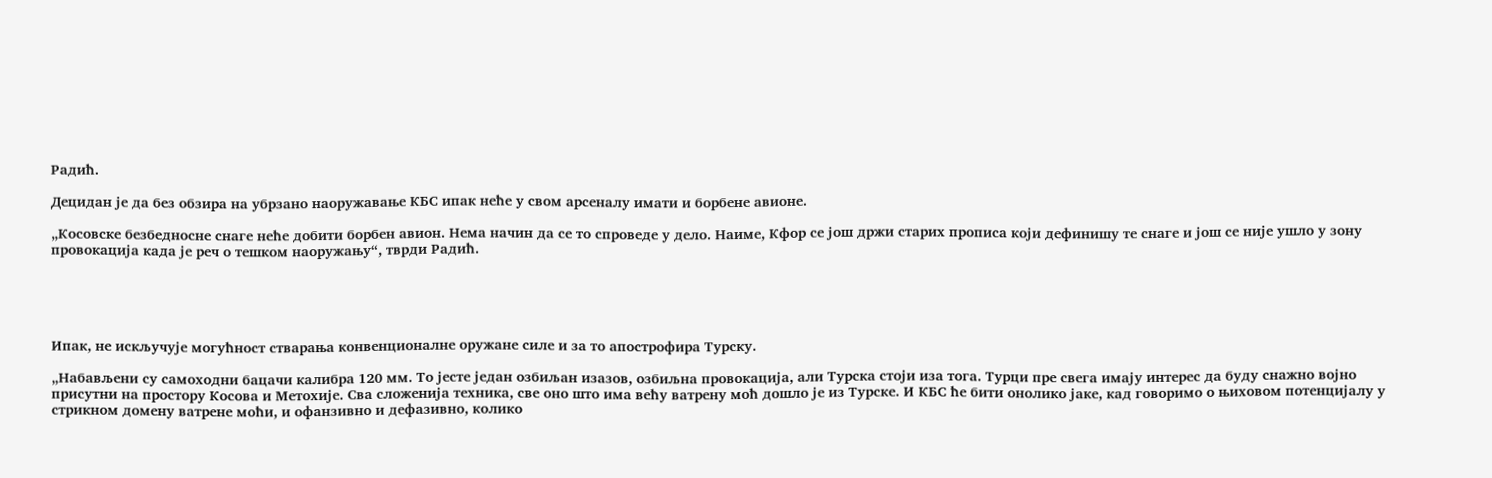Радић.

Децидан је да без обзира на убрзано наоружавање КБС ипак неће у свом арсеналу имати и борбене авионе.

„Косовске безбедносне снаге неће добити борбен авион. Нема начин да се то спроведе у дело. Наиме, Кфор се још држи старих прописа који дефинишу те снаге и још се није ушло у зону провокација када је реч о тешком наоружању“, тврди Радић.





Ипак, не искључује могућност стварања конвенционалне оружане силе и за то апострофира Турску.

„Набављени су самоходни бацачи калибра 120 мм. То јесте један озбиљан изазов, озбиљна провокација, али Турска стоји иза тога. Турци пре свега имају интерес да буду снажно војно присутни на простору Косова и Метохије. Сва сложенија техника, све оно што има већу ватрену моћ дошло је из Турске. И КБС ће бити онолико јаке, кад говоримо о њиховом потенцијалу у стрикном домену ватрене моћи, и офанзивно и дефазивно, колико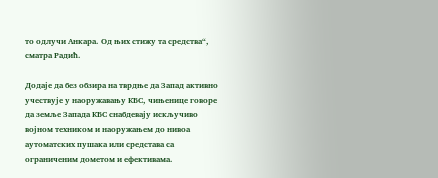то одлучи Анкара. Од њих стижу та средства“, сматра Радић.

Додаје да без обзира на тврдње да Запад активно учествује у наоружавању КБС, чињенице говоре да земље Запада КБС снабдевају искључиво војном техником и наоружањем до нивоа аутоматских пушака или средстава са ограниченим дометом и ефективама.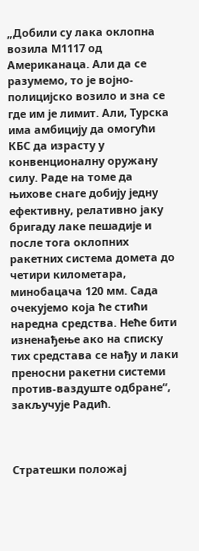„Добили су лака оклопна возила М1117 од Американаца. Али да се разумемо, то је војно-полицијско возило и зна се где им је лимит. Али, Турска има амбицију да омогући КБС да израсту у конвенционалну оружану силу. Раде на томе да њихове снаге добију једну ефективну, релативно јаку бригаду лаке пешадије и после тога оклопних ракетних система домета до четири километара, минобацача 120 мм. Сада очекујемо која ће стићи наредна средства. Неће бити изненађење ако на списку тих средстава се нађу и лаки преносни ракетни системи против-ваздуште одбране“, закључује Радић.



Стратешки положај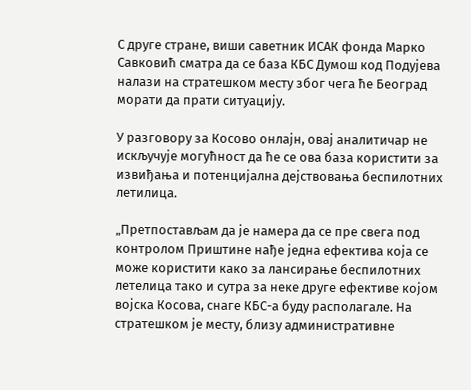С друге стране, виши саветник ИСАК фонда Марко Савковић сматра да се база КБС Думош код Подујева налази на стратешком месту због чега ће Београд морати да прати ситуацију.

У разговору за Косово онлајн, овај аналитичар не искључује могућност да ће се ова база користити за извиђања и потенцијална дејствовања беспилотних летилица.

„Претпостављам да је намера да се пре свега под контролом Приштине нађе једна ефектива која се може користити како за лансирање беспилотних летелица тако и сутра за неке друге ефективе којом војска Косова, снаге КБС-а буду располагале. На стратешком је месту, близу административне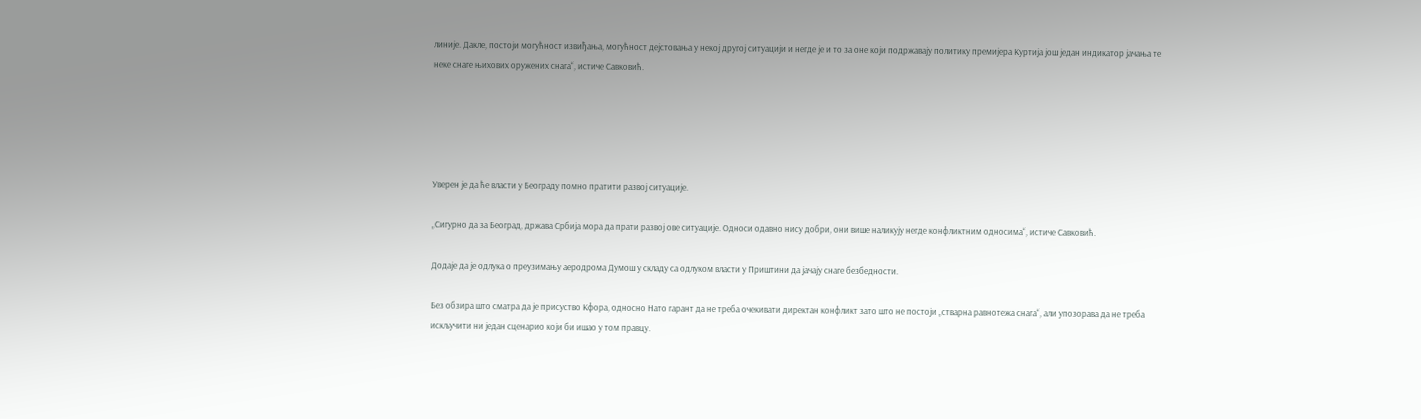линије. Дакле, постоји могућност извиђања, могућност дејстовања у некој другој ситуацији и негде је и то за оне који подржавају политику премијера Куртија још један индикатор јачања те неке снаге њихових оружених снага“, истиче Савковић.





Уверен је да ће власти у Београду помно пратити развој ситуације.

„Сигурно да за Београд, држава Србија мора да прати развој ове ситуације. Односи одавно нису добри, они више наликују негде конфликтним односима“, истиче Савковић.

Додаје да је одлука о преузимању аеродрома Думош у складу са одлуком власти у Приштини да јачају снаге безбедности.

Без обзира што сматра да је присуство Кфора, односно Нато гарант да не треба очекивати директан конфликт зато што не постоји „стварна равнотежа снага“, али упозорава да не треба искључити ни један сценарио који би ишао у том правцу.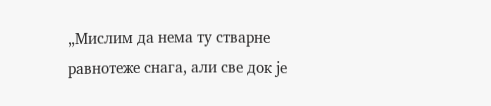„Мислим да нема ту стварне равнотеже снага, али све док је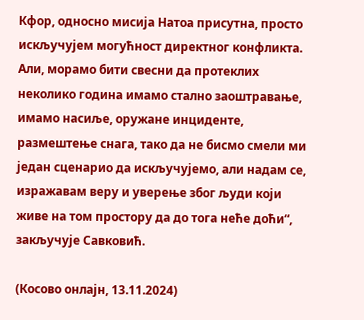Кфор, односно мисија Натоа присутна, просто искључујем могућност директног конфликта. Али, морамо бити свесни да протеклих неколико година имамо стално заоштравање, имамо насиље, оружане инциденте, размештење снага, тако да не бисмо смели ми један сценарио да искључујемо, али надам се, изражавам веру и уверење због људи који живе на том простору да до тога неће доћи“, закључује Савковић.

(Косово онлајн, 13.11.2024)